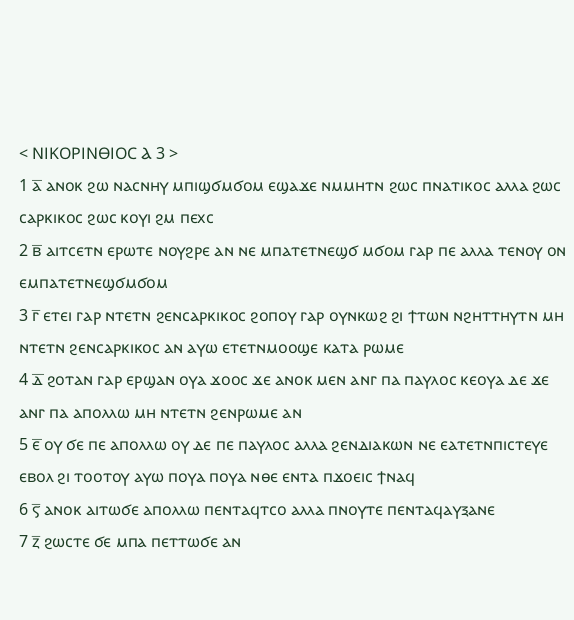< ⲚⲒⲔⲞⲢⲒⲚⲐⲒⲞⲤ Ⲁ 3 >
1 ⲁ̅ ⲁⲛⲟⲕ ϩⲱ ⲛⲁⲥⲛⲏⲩ ⲙⲡⲓϣϭⲙϭⲟⲙ ⲉϣⲁϫⲉ ⲛⲙⲙⲏⲧⲛ ϩⲱⲥ ⲡⲛⲁⲧⲓⲕⲟⲥ ⲁⲗⲗⲁ ϩⲱⲥ ⲥⲁⲣⲕⲓⲕⲟⲥ ϩⲱⲥ ⲕⲟⲩⲓ ϩⲙ ⲡⲉⲭⲥ
2 ⲃ̅ ⲁⲓⲧⲥⲉⲧⲛ ⲉⲣⲱⲧⲉ ⲛⲟⲩϩⲣⲉ ⲁⲛ ⲛⲉ ⲙⲡⲁⲧⲉⲧⲛⲉϣϭ ⲙϭⲟⲙ ⲅⲁⲣ ⲡⲉ ⲁⲗⲗⲁ ⲧⲉⲛⲟⲩ ⲟⲛ ⲉⲙⲡⲁⲧⲉⲧⲛⲉϣϭⲙϭⲟⲙ
3 ⲅ̅ ⲉⲧⲉⲓ ⲅⲁⲣ ⲛⲧⲉⲧⲛ ϩⲉⲛⲥⲁⲣⲕⲓⲕⲟⲥ ϩⲟⲡⲟⲩ ⲅⲁⲣ ⲟⲩⲛⲕⲱϩ ϩⲓ ϯⲧⲱⲛ ⲛϩⲏⲧⲧⲏⲩⲧⲛ ⲙⲏ ⲛⲧⲉⲧⲛ ϩⲉⲛⲥⲁⲣⲕⲓⲕⲟⲥ ⲁⲛ ⲁⲩⲱ ⲉⲧⲉⲧⲛⲙⲟⲟϣⲉ ⲕⲁⲧⲁ ⲣⲱⲙⲉ
4 ⲇ̅ ϩⲟⲧⲁⲛ ⲅⲁⲣ ⲉⲣϣⲁⲛ ⲟⲩⲁ ϫⲟⲟⲥ ϫⲉ ⲁⲛⲟⲕ ⲙⲉⲛ ⲁⲛⲅ ⲡⲁ ⲡⲁⲩⲗⲟⲥ ⲕⲉⲟⲩⲁ ⲇⲉ ϫⲉ ⲁⲛⲅ ⲡⲁ ⲁⲡⲟⲗⲗⲱ ⲙⲏ ⲛⲧⲉⲧⲛ ϩⲉⲛⲣⲱⲙⲉ ⲁⲛ
5 ⲉ̅ ⲟⲩ ϭⲉ ⲡⲉ ⲁⲡⲟⲗⲗⲱ ⲟⲩ ⲇⲉ ⲡⲉ ⲡⲁⲩⲗⲟⲥ ⲁⲗⲗⲁ ϩⲉⲛⲇⲓⲁⲕⲱⲛ ⲛⲉ ⲉⲁⲧⲉⲧⲛⲡⲓⲥⲧⲉⲩⲉ ⲉⲃⲟⲗ ϩⲓ ⲧⲟⲟⲧⲟⲩ ⲁⲩⲱ ⲡⲟⲩⲁ ⲡⲟⲩⲁ ⲛⲑⲉ ⲉⲛⲧⲁ ⲡϫⲟⲉⲓⲥ ϯⲛⲁϥ
6 ⲋ̅ ⲁⲛⲟⲕ ⲁⲓⲧⲱϭⲉ ⲁⲡⲟⲗⲗⲱ ⲡⲉⲛⲧⲁϥⲧⲥⲟ ⲁⲗⲗⲁ ⲡⲛⲟⲩⲧⲉ ⲡⲉⲛⲧⲁϥⲁⲩⲝⲁⲛⲉ
7 ⲍ̅ ϩⲱⲥⲧⲉ ϭⲉ ⲙⲡⲁ ⲡⲉⲧⲧⲱϭⲉ ⲁⲛ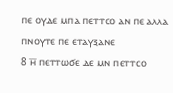ⲡⲉ ⲟⲩⲇⲉ ⲙⲡⲁ ⲡⲉⲧⲧⲥⲟ ⲁⲛ ⲡⲉ ⲁⲗⲗⲁ ⲡⲛⲟⲩⲧⲉ ⲡⲉ ⲉⲧⲁⲩⲝⲁⲛⲉ
8 ⲏ̅ ⲡⲉⲧⲧⲱϭⲉ ⲇⲉ ⲙⲛ ⲡⲉⲧⲧⲥⲟ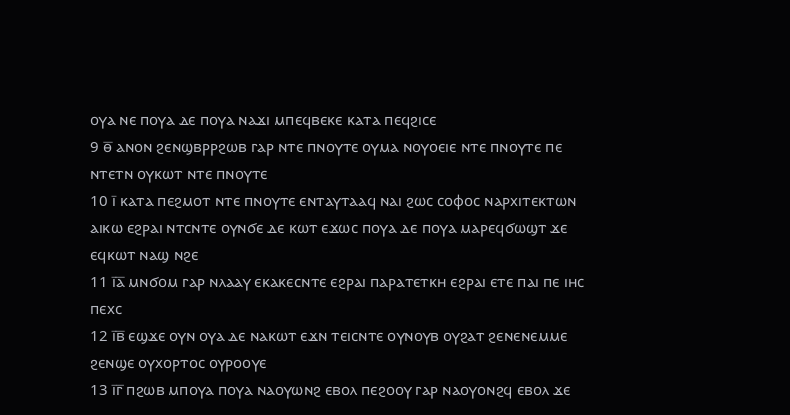ⲟⲩⲁ ⲛⲉ ⲡⲟⲩⲁ ⲇⲉ ⲡⲟⲩⲁ ⲛⲁϫⲓ ⲙⲡⲉϥⲃⲉⲕⲉ ⲕⲁⲧⲁ ⲡⲉϥϩⲓⲥⲉ
9 ⲑ̅ ⲁⲛⲟⲛ ϩⲉⲛϣⲃⲣⲣϩⲱⲃ ⲅⲁⲣ ⲛⲧⲉ ⲡⲛⲟⲩⲧⲉ ⲟⲩⲙⲁ ⲛⲟⲩⲟⲉⲓⲉ ⲛⲧⲉ ⲡⲛⲟⲩⲧⲉ ⲡⲉ ⲛⲧⲉⲧⲛ ⲟⲩⲕⲱⲧ ⲛⲧⲉ ⲡⲛⲟⲩⲧⲉ
10 ⲓ̅ ⲕⲁⲧⲁ ⲡⲉϩⲙⲟⲧ ⲛⲧⲉ ⲡⲛⲟⲩⲧⲉ ⲉⲛⲧⲁⲩⲧⲁⲁϥ ⲛⲁⲓ ϩⲱⲥ ⲥⲟⲫⲟⲥ ⲛⲁⲣⲭⲓⲧⲉⲕⲧⲱⲛ ⲁⲓⲕⲱ ⲉϩⲣⲁⲓ ⲛⲧⲥⲛⲧⲉ ⲟⲩⲛϭⲉ ⲇⲉ ⲕⲱⲧ ⲉϫⲱⲥ ⲡⲟⲩⲁ ⲇⲉ ⲡⲟⲩⲁ ⲙⲁⲣⲉϥϭⲱϣⲧ ϫⲉ ⲉϥⲕⲱⲧ ⲛⲁϣ ⲛϩⲉ
11 ⲓ̅ⲁ̅ ⲙⲛϭⲟⲙ ⲅⲁⲣ ⲛⲗⲁⲁⲩ ⲉⲕⲁⲕⲉⲥⲛⲧⲉ ⲉϩⲣⲁⲓ ⲡⲁⲣⲁⲧⲉⲧⲕⲏ ⲉϩⲣⲁⲓ ⲉⲧⲉ ⲡⲁⲓ ⲡⲉ ⲓⲏⲥ ⲡⲉⲭⲥ
12 ⲓ̅ⲃ̅ ⲉϣϫⲉ ⲟⲩⲛ ⲟⲩⲁ ⲇⲉ ⲛⲁⲕⲱⲧ ⲉϫⲛ ⲧⲉⲓⲥⲛⲧⲉ ⲟⲩⲛⲟⲩⲃ ⲟⲩϩⲁⲧ ϩⲉⲛⲉⲛⲉⲙⲙⲉ ϩⲉⲛϣⲉ ⲟⲩⲭⲟⲣⲧⲟⲥ ⲟⲩⲣⲟⲟⲩⲉ
13 ⲓ̅ⲅ̅ ⲡϩⲱⲃ ⲙⲡⲟⲩⲁ ⲡⲟⲩⲁ ⲛⲁⲟⲩⲱⲛϩ ⲉⲃⲟⲗ ⲡⲉϩⲟⲟⲩ ⲅⲁⲣ ⲛⲁⲟⲩⲟⲛϩϥ ⲉⲃⲟⲗ ϫⲉ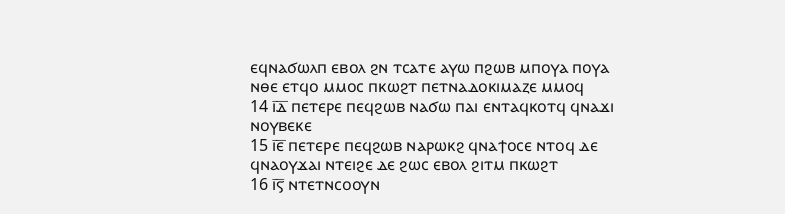ⲉϥⲛⲁϭⲱⲗⲡ ⲉⲃⲟⲗ ϩⲛ ⲧⲥⲁⲧⲉ ⲁⲩⲱ ⲡϩⲱⲃ ⲙⲡⲟⲩⲁ ⲡⲟⲩⲁ ⲛⲑⲉ ⲉⲧϥⲟ ⲙⲙⲟⲥ ⲡⲕⲱϩⲧ ⲡⲉⲧⲛⲁⲇⲟⲕⲓⲙⲁⲍⲉ ⲙⲙⲟϥ
14 ⲓ̅ⲇ̅ ⲡⲉⲧⲉⲣⲉ ⲡⲉϥϩⲱⲃ ⲛⲁϭⲱ ⲡⲁⲓ ⲉⲛⲧⲁϥⲕⲟⲧϥ ϥⲛⲁϫⲓ ⲛⲟⲩⲃⲉⲕⲉ
15 ⲓ̅ⲉ̅ ⲡⲉⲧⲉⲣⲉ ⲡⲉϥϩⲱⲃ ⲛⲁⲣⲱⲕϩ ϥⲛⲁϯⲟⲥⲉ ⲛⲧⲟϥ ⲇⲉ ϥⲛⲁⲟⲩϫⲁⲓ ⲛⲧⲉⲓϩⲉ ⲇⲉ ϩⲱⲥ ⲉⲃⲟⲗ ϩⲓⲧⲙ ⲡⲕⲱϩⲧ
16 ⲓ̅ⲋ̅ ⲛⲧⲉⲧⲛⲥⲟⲟⲩⲛ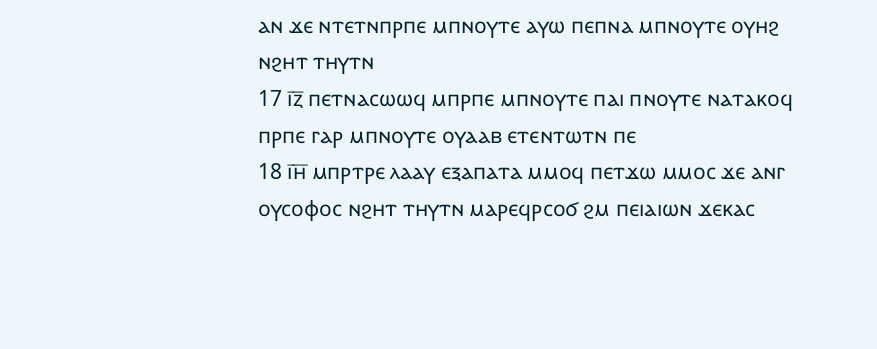ⲁⲛ ϫⲉ ⲛⲧⲉⲧⲛⲡⲣⲡⲉ ⲙⲡⲛⲟⲩⲧⲉ ⲁⲩⲱ ⲡⲉⲡⲛⲁ ⲙⲡⲛⲟⲩⲧⲉ ⲟⲩⲏϩ ⲛϩⲏⲧ ⲧⲏⲩⲧⲛ
17 ⲓ̅ⲍ̅ ⲡⲉⲧⲛⲁⲥⲱⲱϥ ⲙⲡⲣⲡⲉ ⲙⲡⲛⲟⲩⲧⲉ ⲡⲁⲓ ⲡⲛⲟⲩⲧⲉ ⲛⲁⲧⲁⲕⲟϥ ⲡⲣⲡⲉ ⲅⲁⲣ ⲙⲡⲛⲟⲩⲧⲉ ⲟⲩⲁⲁⲃ ⲉⲧⲉⲛⲧⲱⲧⲛ ⲡⲉ
18 ⲓ̅ⲏ̅ ⲙⲡⲣⲧⲣⲉ ⲗⲁⲁⲩ ⲉⲝⲁⲡⲁⲧⲁ ⲙⲙⲟϥ ⲡⲉⲧϫⲱ ⲙⲙⲟⲥ ϫⲉ ⲁⲛⲅ ⲟⲩⲥⲟⲫⲟⲥ ⲛϩⲏⲧ ⲧⲏⲩⲧⲛ ⲙⲁⲣⲉϥⲣⲥⲟϭ ϩⲙ ⲡⲉⲓⲁⲓⲱⲛ ϫⲉⲕⲁⲥ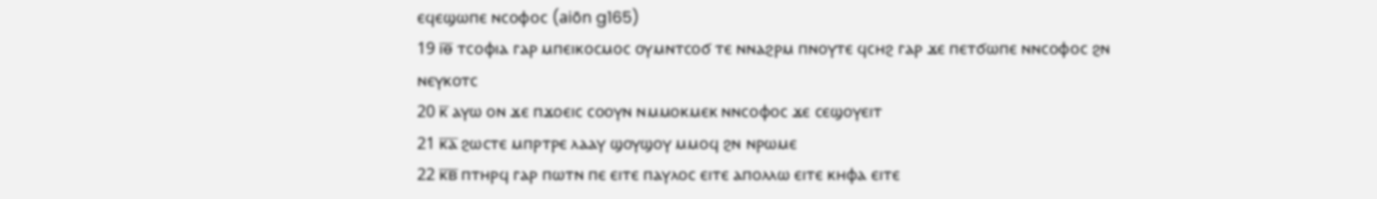ⲉϥⲉϣⲱⲡⲉ ⲛⲥⲟⲫⲟⲥ (aiōn g165)
19 ⲓ̅ⲑ̅ ⲧⲥⲟⲫⲓⲁ ⲅⲁⲣ ⲙⲡⲉⲓⲕⲟⲥⲙⲟⲥ ⲟⲩⲙⲛⲧⲥⲟϭ ⲧⲉ ⲛⲛⲁϩⲣⲙ ⲡⲛⲟⲩⲧⲉ ϥⲥⲏϩ ⲅⲁⲣ ϫⲉ ⲡⲉⲧϭⲱⲡⲉ ⲛⲛⲥⲟⲫⲟⲥ ϩⲛ ⲛⲉⲩⲕⲟⲧⲥ
20 ⲕ̅ ⲁⲩⲱ ⲟⲛ ϫⲉ ⲡϫⲟⲉⲓⲥ ⲥⲟⲟⲩⲛ ⲛⲙⲙⲟⲕⲙⲉⲕ ⲛⲛⲥⲟⲫⲟⲥ ϫⲉ ⲥⲉϣⲟⲩⲉⲓⲧ
21 ⲕ̅ⲁ̅ ϩⲱⲥⲧⲉ ⲙⲡⲣⲧⲣⲉ ⲗⲁⲁⲩ ϣⲟⲩϣⲟⲩ ⲙⲙⲟϥ ϩⲛ ⲛⲣⲱⲙⲉ
22 ⲕ̅ⲃ̅ ⲡⲧⲏⲣϥ ⲅⲁⲣ ⲡⲱⲧⲛ ⲡⲉ ⲉⲓⲧⲉ ⲡⲁⲩⲗⲟⲥ ⲉⲓⲧⲉ ⲁⲡⲟⲗⲗⲱ ⲉⲓⲧⲉ ⲕⲏⲫⲁ ⲉⲓⲧⲉ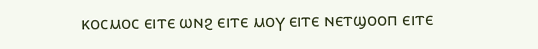ⲕⲟⲥⲙⲟⲥ ⲉⲓⲧⲉ ⲱⲛϩ ⲉⲓⲧⲉ ⲙⲟⲩ ⲉⲓⲧⲉ ⲛⲉⲧϣⲟⲟⲡ ⲉⲓⲧⲉ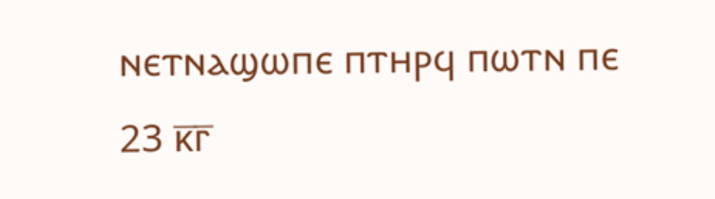ⲛⲉⲧⲛⲁϣⲱⲡⲉ ⲡⲧⲏⲣϥ ⲡⲱⲧⲛ ⲡⲉ
23 ⲕ̅ⲅ̅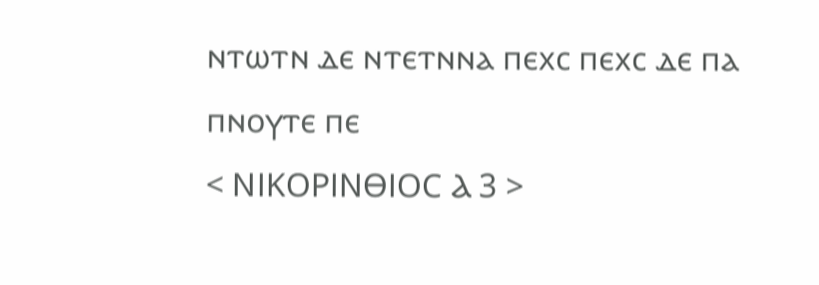ⲛⲧⲱⲧⲛ ⲇⲉ ⲛⲧⲉⲧⲛⲛⲁ ⲡⲉⲭⲥ ⲡⲉⲭⲥ ⲇⲉ ⲡⲁ ⲡⲛⲟⲩⲧⲉ ⲡⲉ
< ⲚⲒⲔⲞⲢⲒⲚⲐⲒⲞⲤ Ⲁ 3 >